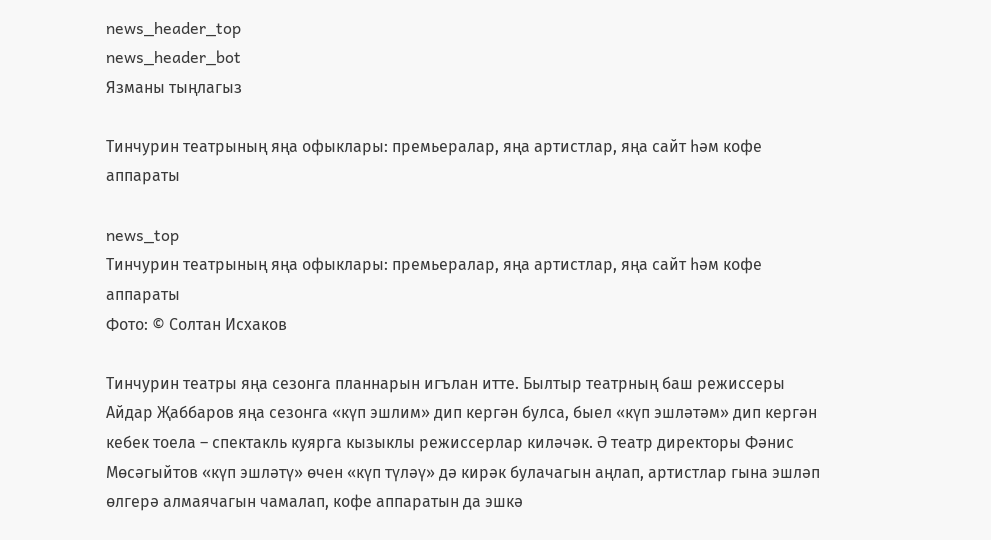news_header_top
news_header_bot
Язманы тыңлагыз

Тинчурин театрының яңа офыклары: премьералар, яңа артистлар, яңа сайт һәм кофе аппараты

news_top
Тинчурин театрының яңа офыклары: премьералар, яңа артистлар, яңа сайт һәм кофе аппараты
Фото: © Солтан Исхаков

Тинчурин театры яңа сезонга планнарын игълан итте. Былтыр театрның баш режиссеры Айдар Җаббаров яңа сезонга «күп эшлим» дип кергән булса, быел «күп эшләтәм» дип кергән кебек тоела – спектакль куярга кызыклы режиссерлар киләчәк. Ә театр директоры Фәнис Мөсәгыйтов «күп эшләтү» өчен «күп түләү» дә кирәк булачагын аңлап, артистлар гына эшләп өлгерә алмаячагын чамалап, кофе аппаратын да эшкә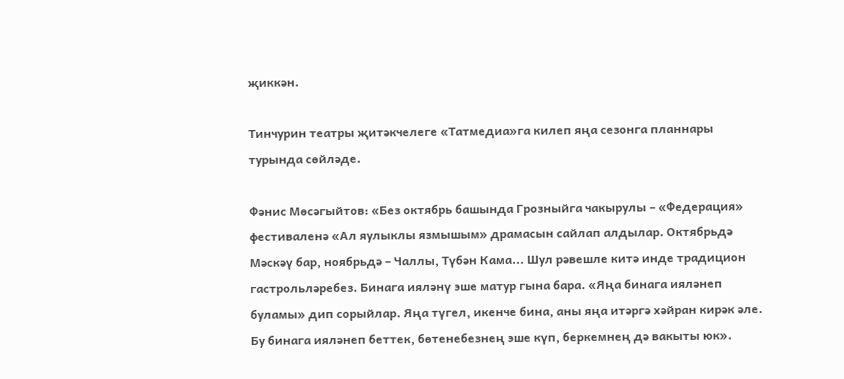җиккән.

Тинчурин театры җитәкчелеге «Татмедиа»га килеп яңа сезонга планнары турында сөйләде.

Фәнис Мөсәгыйтов: «Без октябрь башында Грозныйга чакырулы – «Федерация» фестиваленә «Ал яулыклы язмышым» драмасын сайлап алдылар. Октябрьдә Мәскәү бар, ноябрьдә – Чаллы, Түбән Кама... Шул рәвешле китә инде традицион гастрольләребез. Бинага ияләнү эше матур гына бара. «Яңа бинага ияләнеп буламы» дип сорыйлар. Яңа түгел, икенче бина, аны яңа итәргә хәйран кирәк әле. Бу бинага ияләнеп беттек, бөтенебезнең эше күп, беркемнең дә вакыты юк».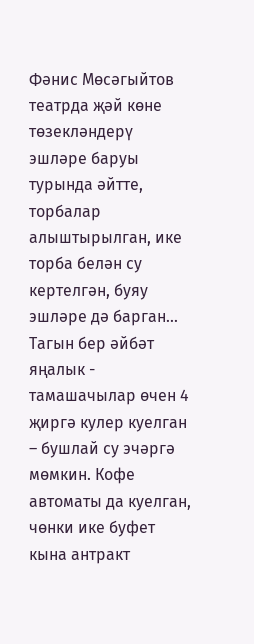Фәнис Мөсәгыйтов театрда җәй көне төзекләндерү эшләре баруы турында әйтте, торбалар алыштырылган, ике торба белән су кертелгән, буяу эшләре дә барган... Тагын бер әйбәт яңалык - тамашачылар өчен 4 җиргә кулер куелган – бушлай су эчәргә мөмкин. Кофе автоматы да куелган, чөнки ике буфет кына антракт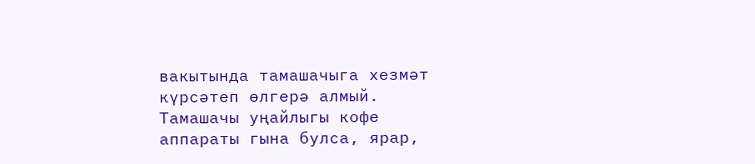вакытында тамашачыга хезмәт күрсәтеп өлгерә алмый. Тамашачы уңайлыгы кофе аппараты гына булса, ярар,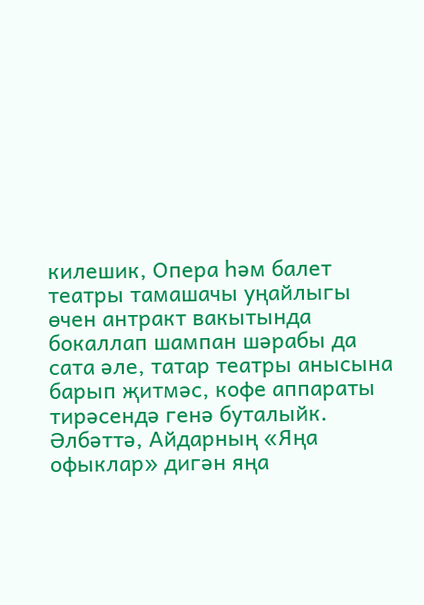килешик, Опера һәм балет театры тамашачы уңайлыгы өчен антракт вакытында бокаллап шампан шәрабы да сата әле, татар театры анысына барып җитмәс, кофе аппараты тирәсендә генә буталыйк. Әлбәттә, Айдарның «Яңа офыклар» дигән яңа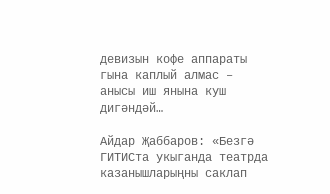девизын кофе аппараты гына каплый алмас – анысы иш янына куш дигәндәй…

Айдар Җаббаров: «Безгә ГИТИСта укыганда театрда казанышларыңны саклап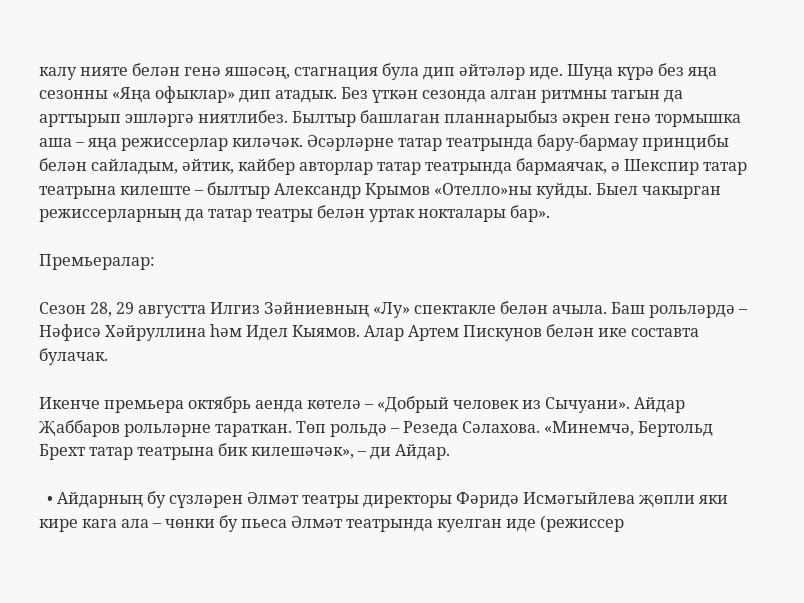калу нияте белән генә яшәсәң, стагнация була дип әйтәләр иде. Шуңа күрә без яңа сезонны «Яңа офыклар» дип атадык. Без үткән сезонда алган ритмны тагын да арттырып эшләргә ниятлибез. Былтыр башлаган планнарыбыз әкрен генә тормышка аша – яңа режиссерлар киләчәк. Әсәрләрне татар театрында бару-бармау принцибы белән сайладым, әйтик, кайбер авторлар татар театрында бармаячак, ә Шекспир татар театрына килеште – былтыр Александр Крымов «Отелло»ны куйды. Быел чакырган режиссерларның да татар театры белән уртак нокталары бар».

Премьералар:

Сезон 28, 29 августта Илгиз Зәйниевның «Лу» спектакле белән ачыла. Баш рольләрдә – Нәфисә Хәйруллина һәм Идел Кыямов. Алар Артем Пискунов белән ике составта булачак.

Икенче премьера октябрь аенда көтелә – «Добрый человек из Сычуани». Айдар Җаббаров рольләрне тараткан. Төп рольдә – Резеда Сәлахова. «Минемчә, Бертольд Брехт татар театрына бик килешәчәк», – ди Айдар.

  • Айдарның бу сүзләрен Әлмәт театры директоры Фәридә Исмәгыйлева җөпли яки кире кага ала – чөнки бу пьеса Әлмәт театрында куелган иде (режиссер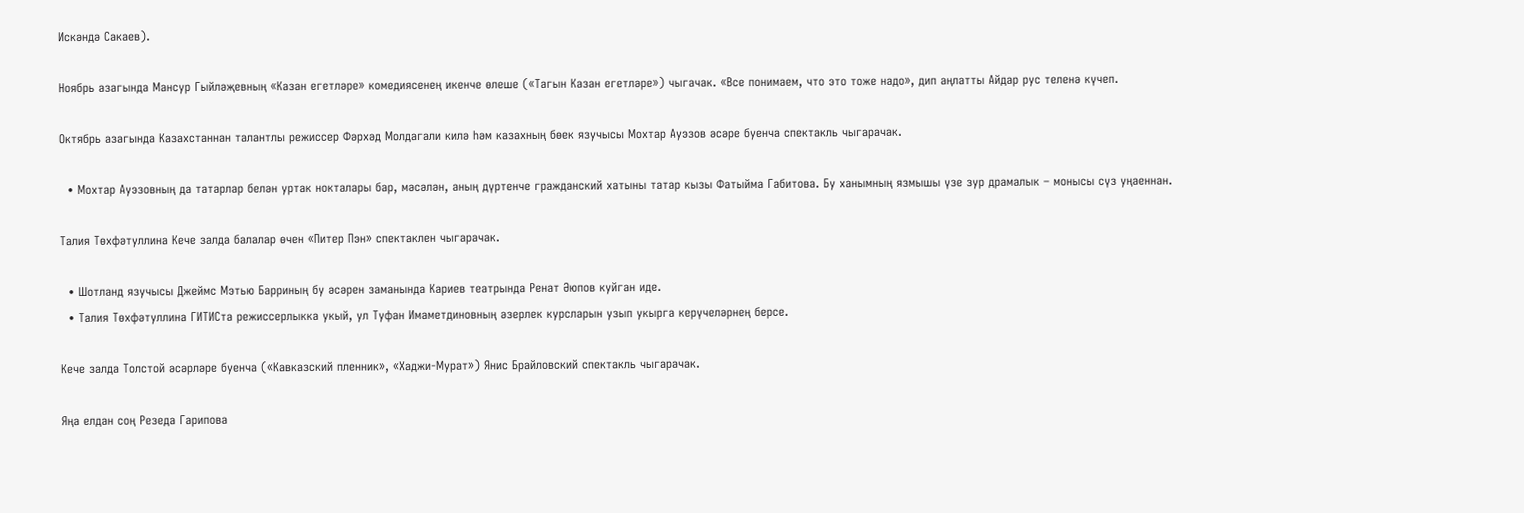Искәндә Сакаев).

Ноябрь азагында Мансур Гыйләҗевның «Казан егетләре» комедиясенең икенче өлеше («Тагын Казан егетләре») чыгачак. «Все понимаем, что это тоже надо», дип аңлатты Айдар рус теленә күчеп.

Октябрь азагында Казахстаннан талантлы режиссер Фәрхәд Молдагали килә һәм казахның бөек язучысы Мохтар Ауэзов әсәре буенча спектакль чыгарачак.

  • Мохтар Ауэзовның да татарлар белән уртак нокталары бар, мәсәлән, аның дүртенче гражданский хатыны татар кызы Фатыйма Габитова. Бу ханымның язмышы үзе зур драмалык – монысы сүз уңаеннан.

Талия Төхфәтуллина Кече залда балалар өчен «Питер Пэн» спектаклен чыгарачак.

  • Шотланд язучысы Джеймс Мэтью Барриның бу әсәрен заманында Кариев театрында Ренат Әюпов куйган иде.
  • Талия Төхфәтуллина ГИТИСта режиссерлыкка укый, ул Туфан Имаметдиновның әзерлек курсларын узып укырга керүчеләрнең берсе.

Кече залда Толстой әсәрләре буенча («Кавказский пленник», «Хаджи-Мурат») Янис Брайловский спектакль чыгарачак.

Яңа елдан соң Резеда Гарипова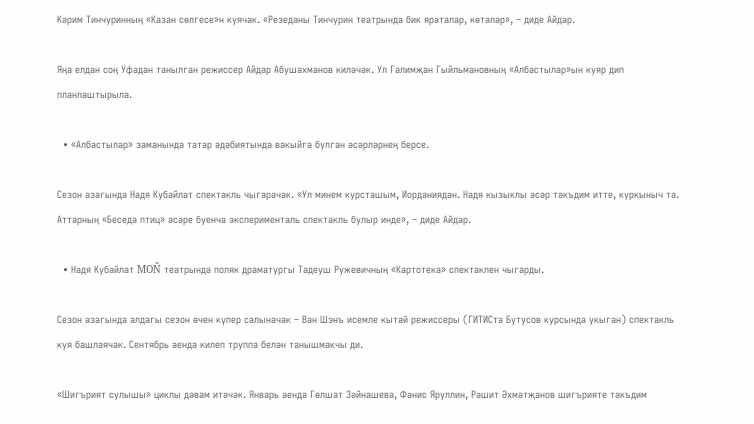Кәрим Тинчуринның «Казан сөлгесе»н куячак. «Резеданы Тинчурин театрында бик яраталар, көтәләр», – диде Айдар.

Яңа елдан соң Уфадан танылган режиссер Айдар Абушахманов киләчәк. Ул Галимҗан Гыйльмановның «Албастылар»ын куяр дип планлаштырыла.

  • «Албастылар» заманында татар әдәбиятында вакыйга булган әсәрләрнең берсе.

Сезон азагында Надя Кубайлат спектакль чыгарачак. «Ул минем курсташым, Иорданиядән. Надя кызыклы әсәр тәкъдим итте, куркыныч та. Аттарның «Беседа птиц» әсәре буенча эксперименталь спектакль булыр инде», – диде Айдар.

  • Надя Кубайлат MOÑ театрында поляк драматургы Тадеуш Ружевичның «Картотека» спектаклен чыгарды.

Сезон азагында алдагы сезон өчен күпер салыначак – Ван Шэнъ исемле кытай режиссеры (ГИТИСта Бутусов курсында укыган) спектакль куя башлаячак. Сентябрь аенда килеп труппа белән танышмакчы ди.

«Шигърият сулышы» циклы дәвам итәчәк. Январь аенда Гөлшат Зәйнашева, Фәнис Яруллин, Рәшит Әхмәтҗанов шигърияте тәкъдим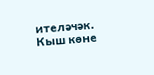ителәчәк. Кыш көне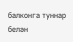балконга туннар белән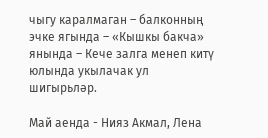чыгу каралмаган – балконның эчке ягында – «Кышкы бакча» янында – Кече залга менеп китү юлында укылачак ул шигырьләр.

Май аенда - Нияз Акмал, Лена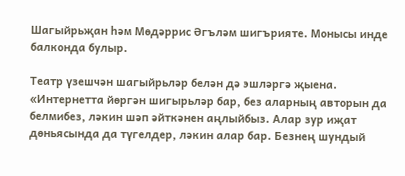Шагыйрьҗан һәм Мөдәррис Әгъләм шигърияте. Монысы инде балконда булыр.

Театр үзешчән шагыйрьләр белән дә эшләргә җыена. «Интернетта йөргән шигырьләр бар, без аларның авторын да белмибез, ләкин шәп әйткәнен аңлыйбыз. Алар зур иҗат дөньясында да түгелдер, ләкин алар бар. Безнең шундый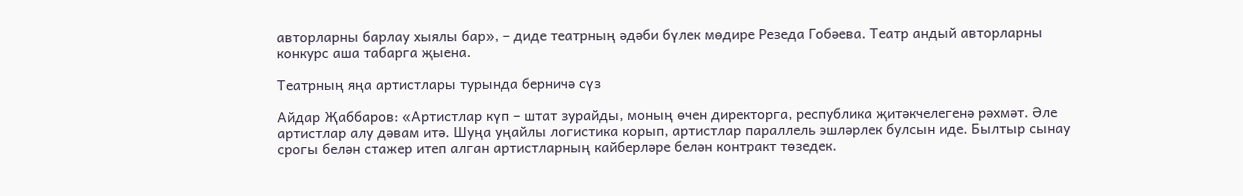авторларны барлау хыялы бар», – диде театрның әдәби бүлек мөдире Резеда Гобәева. Театр андый авторларны конкурс аша табарга җыена.

Театрның яңа артистлары турында берничә сүз

Айдар Җаббаров: «Артистлар күп – штат зурайды, моның өчен директорга, республика җитәкчелегенә рәхмәт. Әле артистлар алу дәвам итә. Шуңа уңайлы логистика корып, артистлар параллель эшләрлек булсын иде. Былтыр сынау срогы белән стажер итеп алган артистларның кайберләре белән контракт төзедек.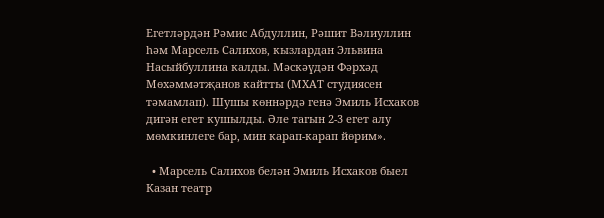Егетләрдән Рәмис Абдуллин, Рәшит Вәлиуллин һәм Марсель Салихов, кызлардан Эльвина Насыйбуллина калды. Мәскәүдән Фәрхәд Мөхәммәтҗанов кайтты (МХАТ студиясен тәмамлап). Шушы көннәрдә генә Эмиль Исхаков дигән егет кушылды. Әле тагын 2-3 егет алу мөмкинлеге бар, мин карап-карап йөрим».

  • Марсель Салихов белән Эмиль Исхаков быел Казан театр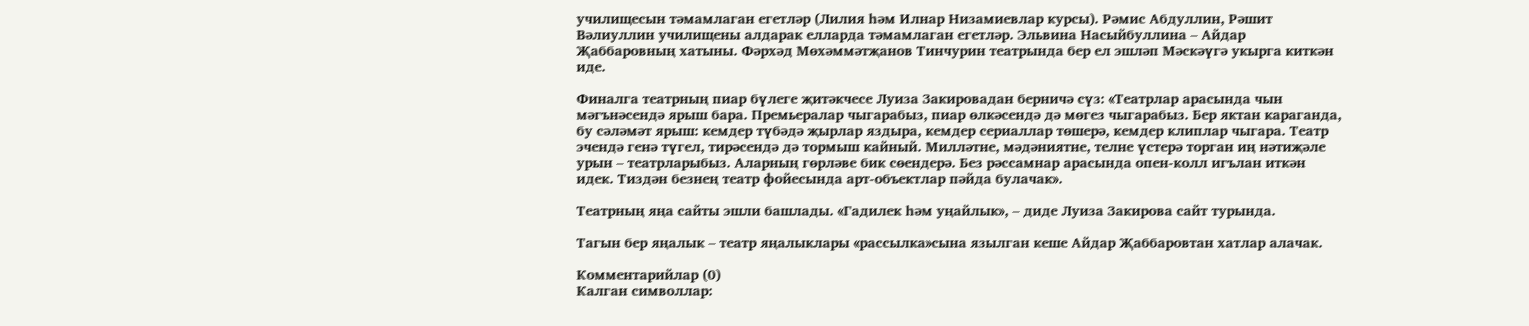училищесын тәмамлаган егетләр (Лилия һәм Илнар Низамиевлар курсы). Рәмис Абдуллин, Рәшит Вәлиуллин училищены алдарак елларда тәмамлаган егетләр. Эльвина Насыйбуллина – Айдар Җаббаровның хатыны. Фәрхәд Мөхәммәтҗанов Тинчурин театрында бер ел эшләп Мәскәүгә укырга киткән иде.

Финалга театрның пиар бүлеге җитәкчесе Луиза Закировадан берничә сүз: «Театрлар арасында чын мәгънәсендә ярыш бара. Премьералар чыгарабыз, пиар өлкәсендә дә мөгез чыгарабыз. Бер яктан караганда, бу сәләмәт ярыш: кемдер түбәдә җырлар яздыра, кемдер сериаллар төшерә, кемдер клиплар чыгара. Театр эчендә генә түгел, тирәсендә дә тормыш кайный. Милләтне, мәдәниятне, телне үстерә торган иң нәтиҗәле урын – театрларыбыз. Аларның гөрләве бик сөендерә. Без рәссамнар арасында опен-колл игълан иткән идек. Тиздән безнең театр фойесында арт-объектлар пәйда булачак».

Театрның яңа сайты эшли башлады. «Гадилек һәм уңайлык», – диде Луиза Закирова сайт турында.

Тагын бер яңалык – театр яңалыклары «рассылка»сына язылган кеше Айдар Җаббаровтан хатлар алачак.

Комментарийлар (0)
Калган символлар: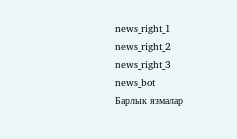news_right_1
news_right_2
news_right_3
news_bot
Барлык язмалар